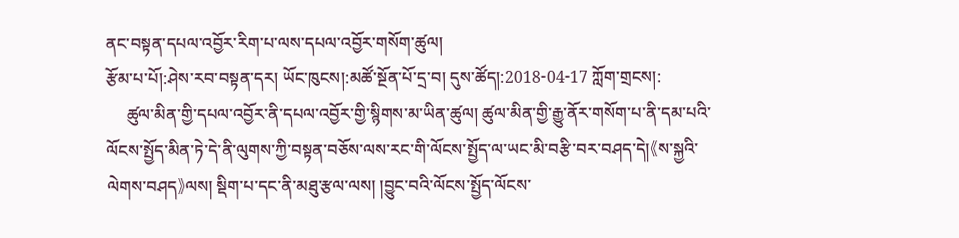ནང་བསྟན་དཔལ་འབྱོར་རིག་པ་ལས་དཔལ་འབྱོར་གསོག་ཚུལ།
རྩོམ་པ་པོ།:ཤེས་རབ་བསྟན་དར། ཡོང་ཁུངས།:མཚོ་སྔོན་པོ་དྲ་བ། དུས་ཚོད།:2018-04-17 ཀློག་གྲངས།:
     ཚུལ་མིན་གྱི་དཔལ་འབྱོར་ནི་དཔལ་འབྱོར་གྱི་སྙིགས་མ་ཡིན་ཚུལ། ཚུལ་མིན་གྱི་རྒྱུ་ནོར་གསོག་པ་ནི་དམ་པའི་ལོངས་སྤྱོད་མིན་ཏེ་དེ་ནི་ལུགས་ཀྱི་བསྟན་བཅོས་ལས་རང་གི་ལོངས་སྤྱོད་ལ་ཡང་མི་བརྩི་བར་བཤད་དེ།《ས་སྐྱའི་ལེགས་བཤད》ལས། སྡིག་པ་དང་ནི་མཐུ་རྩལ་ལས། །བྱུང་བའི་ལོངས་སྤྱོད་ལོངས་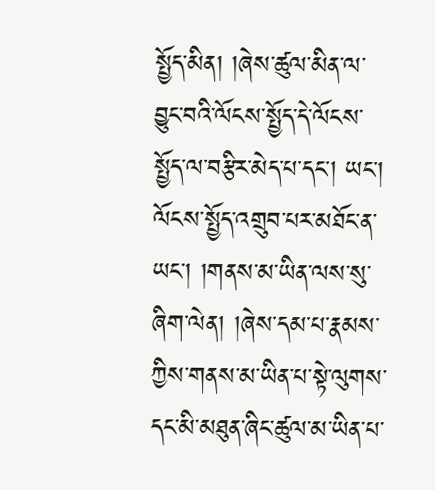སྤྱོད་མིན། །ཞེས་ཚུལ་མིན་ལ་བྱུང་བའི་ལོངས་སྤྱོད་དེ་ལོངས་སྤྱོད་ལ་བརྩིར་མེད་པ་དང་། ཡང་། ལོངས་སྤྱོད་འགྲུབ་པར་མཐོང་ན་ཡང་། །གནས་མ་ཡིན་ལས་སུ་ཞིག་ལེན། །ཞེས་དམ་པ་རྣམས་ཀྱིས་གནས་མ་ཡིན་པ་སྟེ་ལུགས་དང་མི་མཐུན་ཞིང་ཚུལ་མ་ཡིན་པ་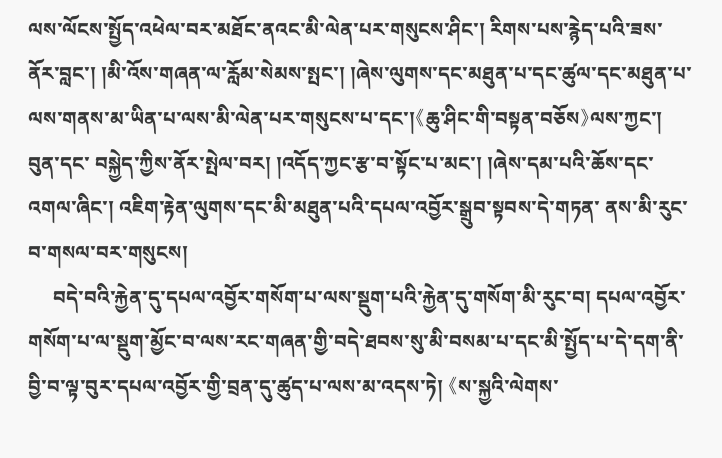ལས་ལོངས་སྤྱོད་འཕེལ་བར་མཐོང་ནའང་མི་ལེན་པར་གསུངས་ཤིང་། རིགས་པས་རྙེད་པའི་ཟས་ནོར་བླང་། །མི་འོས་གཞན་ལ་རློམ་སེམས་སྤང་། །ཞེས་ལུགས་དང་མཐུན་པ་དང་ཚུལ་དང་མཐུན་པ་ལས་གནས་མ་ཡིན་པ་ལས་མི་ལེན་པར་གསུངས་པ་དང་།《ཆུ་ཤིང་གི་བསྟན་བཅོས》ལས་ཀྱང་། བུན་དང་ བསྐྱེད་ཀྱིས་ནོར་སྤེལ་བར། །འདོད་ཀྱང་རྩ་བ་སྟོང་པ་མང་། །ཞེས་དམ་པའི་ཆོས་དང་འགལ་ཞིང་། འཇིག་རྟེན་ལུགས་དང་མི་མཐུན་པའི་དཔལ་འབྱོར་སྒྲུབ་སྟབས་དེ་གཏན་ ནས་མི་རུང་བ་གསལ་བར་གསུངས།
     བདེ་བའི་རྐྱེན་དུ་དཔལ་འབྱོར་གསོག་པ་ལས་སྡུག་པའི་རྐྱེན་དུ་གསོག་མི་རུང་བ། དཔལ་འབྱོར་གསོག་པ་ལ་སྡུག་མྱོང་བ་ལས་རང་གཞན་གྱི་བདེ་ཐབས་སུ་མི་བསམ་པ་དང་མི་སྤྱོད་པ་དེ་དག་ནི་བྱི་བ་ལྟ་བུར་དཔལ་འབྱོར་གྱི་བྲན་དུ་ཚུད་པ་ལས་མ་འདས་ཏེ། 《ས་སྐྱའི་ལེགས་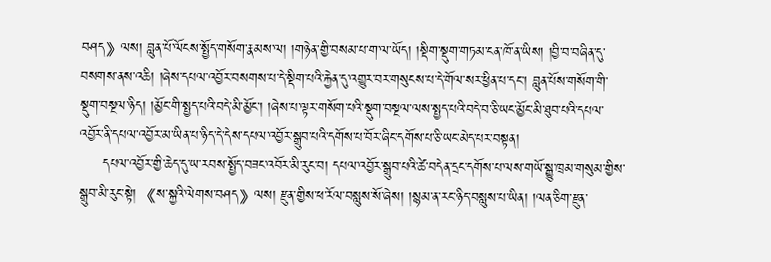བཤད》ལས། བླུན་པོ་ལོངས་སྤྱོད་གསོག་རྣམས་ལ། །གཉེན་གྱི་བསམ་པ་ག་ལ་ཡོད། །སྡིག་སྡུག་གཏམ་ངན་ཁོ་ན་ཡིས། །བྱི་བ་བཞིན་དུ་བསགས་ནས་འཆི། །ཞེས་དཔལ་འབྱོར་བསགས་པ་དེ་སྡིག་པའི་རྐྱེན་དུ་འགྱུར་བར་གསུངས་པ་དེ་གོལ་སར་ཕྱིན་པ་དང་། བླུན་པོས་གསོག་གི་སྡུག་བསྔལ་ཉིད། །མྱོང་གི་སྤྱད་པའི་བདེ་མི་མྱོང་། །ཞེས་པ་ལྟར་གསོག་པའི་སྡུག་བསྔལ་ལས་སྤྱད་པའི་བདེ་བ་ཅི་ཡང་མྱོང་མི་ཐུབ་པའི་དཔལ་འབྱོར་ནི་དཔལ་འབྱོར་མ་ཡིན་པ་ཉིད་དེ་དེས་དཔལ་འབྱོར་སྒྲུབ་པའི་དགོས་པ་བོར་ཞིང་དགོས་པ་ཅི་ཡང་མེད་པར་བསྟན།
     དཔལ་འབྱོར་གྱི་ཆེད་དུ་ཡ་རབས་སྤྱོད་བཟང་འབོར་མི་རུང་བ། དཔལ་འབྱོར་སྒྲུབ་པའི་ཚེ་བདེན་དྲང་དགོས་པ་ལས་གཡོ་སྒྱུ་ཁྲམ་གསུམ་གྱིས་སྒྲུབ་མི་རུང་སྟེ། 《ས་སྐྱའི་ལེགས་བཤད》ལས། རྫུན་གྱིས་ཕ་རོལ་བསླུས་སོ་ཞེས། །སྙམ་ན་རང་ཉིད་བསླུས་པ་ཡིན། །ལན་ཅིག་རྫུན་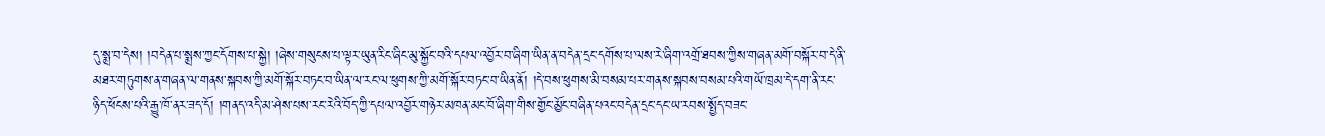དུ་སྨྲ་བ་དེས། །བདེན་པ་སྨྲས་ཀྱང་དོགས་པ་སྐྱེ། །ཞེས་གསུངས་པ་ལྟར་ཡུན་རིང་ཞིང་མུ་སྐྱོང་བའི་དཔལ་འབྱོར་བ་ཞིག་ཡིན་ན་བདེན་དྲང་དགོས་པ་ལས་རེ་ཞིག་འགྲོ་ཐབས་ཀྱིས་གཞན་མགོ་བསྐོར་བ་དེ་ནི་མཐར་གཏུགས་ན་གཞན་ལ་གནས་སྐབས་ཀྱི་མགོ་སྐོར་བཏང་བ་ཡིན་ལ་རང་ལ་ཕུགས་ཀྱི་མགོ་སྐོར་བཏང་བ་ཡིན་ནོ། །དེ་བས་ཕུགས་མི་བསམ་པར་གནས་སྐབས་བསམ་པའི་གཡོ་ཁྲམ་དེ་དག་ནི་རང་ཉིད་ཕོངས་པའི་རྒྱུ་ཁོ་ནར་ཟད་དོ། །གནད་འདི་མ་ཤེས་པས་རང་རེའི་བོད་ཀྱི་དཔལ་འབྱོར་གཉེར་མཁན་མང་བོ་ཞིག་གིས་གྱོང་མྱོང་བཞིན་པའང་བདེན་དྲང་དང་ཡ་རབས་སྤྱོད་བཟང་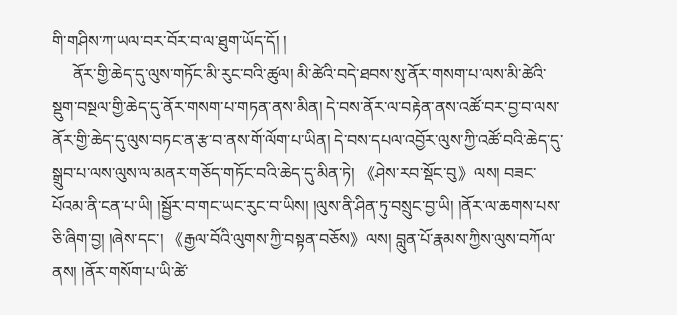གི་གཤིས་ཀ་ཡལ་བར་བོར་བ་ལ་ཐུག་ཡོད་དོ། །
     ནོར་གྱི་ཆེད་དུ་ལུས་གཏོང་མི་རུང་བའི་ཚུལ། མི་ཚེའི་བདེ་ཐབས་སུ་ནོར་གསག་པ་ལས་མི་ཚེའི་སྡུག་བསྔལ་གྱི་ཆེད་དུ་ནོར་གསག་པ་གཏན་ནས་མིན། དེ་བས་ནོར་ལ་བརྟེན་ནས་འཚོ་བར་བྱ་བ་ལས་ནོར་གྱི་ཆེད་དུ་ལུས་བཏང་ན་རྩ་བ་ནས་གོ་ལོག་པ་ཡིན། དེ་བས་དཔལ་འབྱོར་ལུས་ཀྱི་འཚོ་བའི་ཆེད་དུ་སྒྲུབ་པ་ལས་ལུས་ལ་མནར་གཅོད་གཏོང་བའི་ཆེད་དུ་མིན་ཏེ། 《ཤེས་རབ་སྡོང་བུ》ལས། བཟང་པོའམ་ནི་ངན་པ་ཡི། །སྦྱོར་བ་གང་ཡང་རུང་བ་ཡིས། །ལུས་ནི་ཤིན་ཏུ་བསྲུང་བྱ་ཡི། །ནོར་ལ་ཆགས་པས་ཅི་ཞིག་བྱ། །ཞེས་དང་། 《རྒྱལ་བོའི་ལུགས་ཀྱི་བསྟན་བཅོས》ལས། བླུན་པོ་རྣམས་ཀྱིས་ལུས་བཀོལ་ནས། །ནོར་གསོག་པ་ཡི་ཚེ་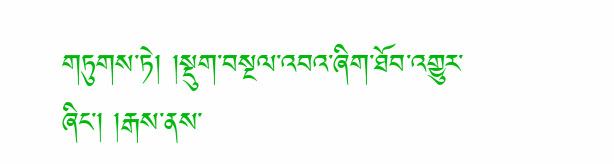གཏུགས་ཏེ། །སྡུག་བསྔལ་འབའ་ཞིག་ཐོབ་འགྱུར་ཞིང་། །རྒས་ནས་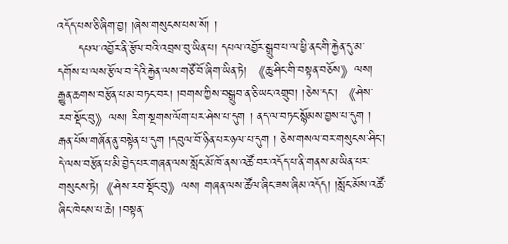འདོད་པས་ཅི་ཞིག་བྱ། །ཞེས་གསུངས་པས་སོ། །
     དཔལ་འབྱོར་ནི་རྩོལ་བའི་འབྲས་བུ་ཡིན་པ། དཔལ་འབྱོར་སྒྲུབ་པ་ལ་ཕྱི་ནང་གི་རྐྱེན་དུ་མ་དགོས་པ་ལས་རྩོལ་བ་དེའི་རྐྱེན་ལས་གཙོ་བོ་ཞིག་ཡིན་ཏེ། 《ཆུ་ཤིང་གི་བསྟན་བཅོས》ལས། རྒྱུན་ཆགས་བརྩོན་པ་མ་བཏང་བར། །བགས་ཀྱིས་བསྒྲུབ་ན་ཅི་ཡང་འགྲུབ། །ཅེས་དང་། 《ཤེས་རབ་སྡོང་བུ》ལས། རིག་སྔགས་ལོག་པར་ཤེས་པ་དུག ། ནད་ལ་བཏང་སྙོམས་བྱས་པ་དུག ། རྒན་པོས་གཞོན་ནུ་བསྟེན་པ་དུག །དབུལ་བོ་ཉིན་པར་ཉལ་པ་དུག ། ཅེས་གསལ་བར་གསུངས་ཤིང་། དེ་ལས་བརྩོན་པ་མི་བྱེད་པར་གཞན་ལས་སློང་མོ་ཁོ་ནས་འཚོ་བར་འདོད་པ་ནི་གནས་མ་ཡིན་པར་གསུངས་ཏེ།《ཤེས་རབ་སྡོང་བུ》ལས། གཞན་ལས་ཚོལ་ཞིང་ཟས་ཞིམ་འདོད། །སློང་མོས་འཚོ་ཞིང་ཁེངས་པ་ཆེ། །བསྟན་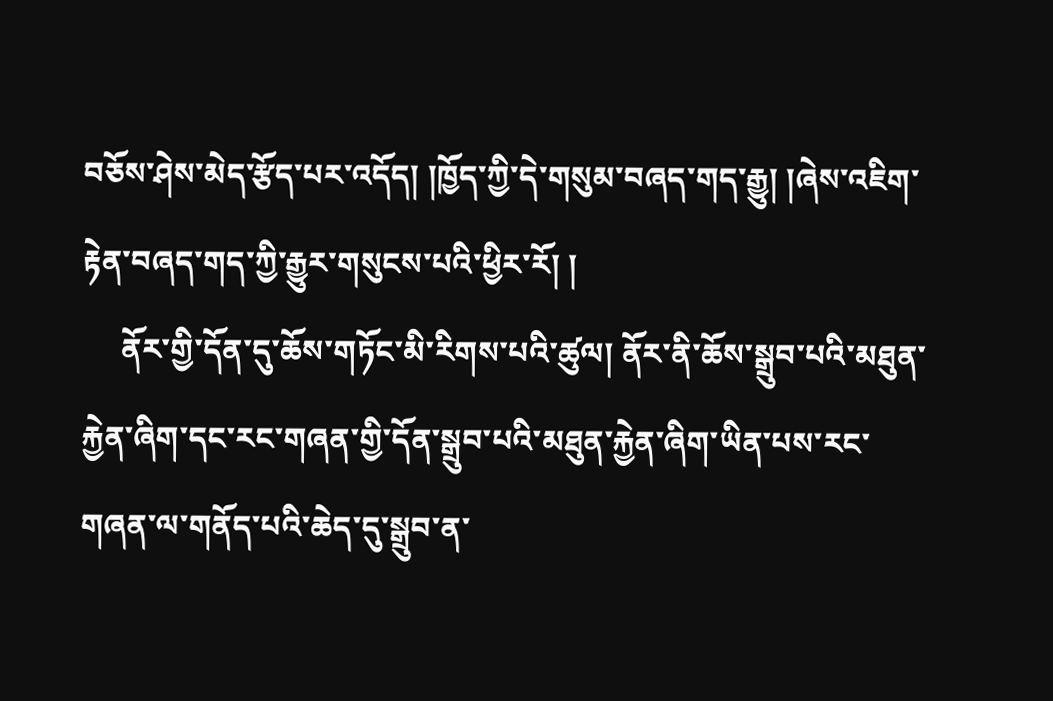བཅོས་ཤེས་མེད་རྩོད་པར་འདོད། །ཁྱོད་ཀྱི་དེ་གསུམ་བཞད་གད་རྒྱུ། །ཞེས་འཇིག་རྟེན་བཞད་གད་ཀྱི་རྒྱུར་གསུངས་པའི་ཕྱིར་རོ། །
     ནོར་གྱི་དོན་དུ་ཆོས་གཏོང་མི་རིགས་པའི་ཚུལ། ནོར་ནི་ཆོས་སྒྲུབ་པའི་མཐུན་རྐྱེན་ཞིག་དང་རང་གཞན་གྱི་དོན་སྒྲུབ་པའི་མཐུན་རྐྱེན་ཞིག་ཡིན་པས་རང་གཞན་ལ་གནོད་པའི་ཆེད་དུ་སྒྲུབ་ན་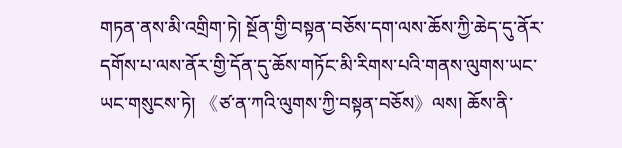གཏན་ནས་མི་འགྲིག་ཏེ། སྔོན་གྱི་བསྟན་བཅོས་དག་ལས་ཆོས་ཀྱི་ཆེད་དུ་ནོར་དགོས་པ་ལས་ནོར་གྱི་དོན་དུ་ཆོས་གཏོང་མི་རིགས་པའི་གནས་ལུགས་ཡང་ཡང་གསུངས་ཏེ། 《ཙ་ན་ཀའི་ལུགས་ཀྱི་བསྟན་བཅོས》ལས། ཆོས་ནི་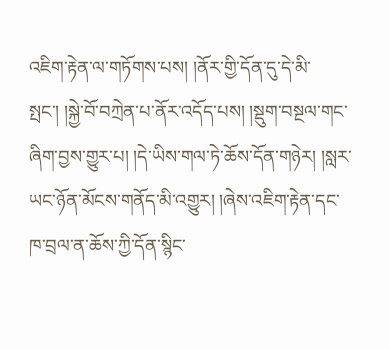འཇིག་རྟེན་ལ་གཏོགས་པས། །ནོར་གྱི་དོན་དུ་དེ་མི་སྤང་། །སྐྱེ་བོ་བཀྲེན་པ་ནོར་འདོད་པས། །སྡུག་བསྔལ་གང་ཞིག་བྱས་གྱུར་པ། །དེ་ཡིས་གལ་ཏེ་ཆོས་དོན་གཉེར། །སླར་ཡང་ཉོན་མོངས་གནོད་མི་འགྱུར། །ཞེས་འཇིག་རྟེན་དང་ཁ་བྲལ་ན་ཆོས་ཀྱི་དོན་སྙིང་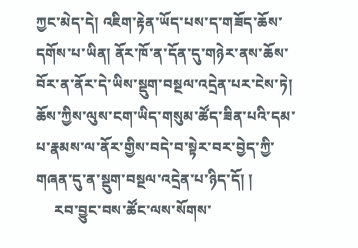ཀྱང་མེད་དེ། འཇིག་རྟེན་ཡོད་པས་ད་གཟོད་ཆོས་དགོས་པ་ཡིན། ནོར་ཁོ་ན་དོན་དུ་གཉེར་ནས་ཆོས་བོར་ན་ནོར་དེ་ཡིས་སྡུག་བསྔལ་འདྲེན་པར་ངེས་ཏེ། ཆོས་ཀྱིས་ལུས་ངག་ཡིད་གསུམ་ཚོད་ཟིན་པའི་དམ་པ་རྣམས་ལ་ནོར་གྱིས་བདེ་བ་སྟེར་བར་བྱེད་ཀྱི་གཞན་དུ་ན་སྡུག་བསྔལ་འདྲེན་པ་ཉིད་དོ། །
     རབ་བྱུང་བས་ཚོང་ལས་སོགས་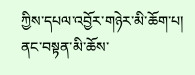ཀྱིས་དཔལ་འབྱོར་གཉེར་མི་ཆོག་པ། ནང་བསྟན་མི་ཆོས་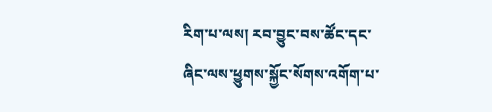རིག་པ་ལས། རབ་བྱུང་བས་ཚོང་དང་ཞིང་ལས་ཕྱུགས་སྐྱོང་སོགས་འགོག་པ་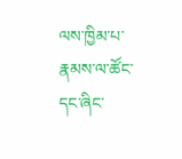ལས་ཁྱིམ་པ་རྣམས་ལ་ཚོང་དང་ཞིང་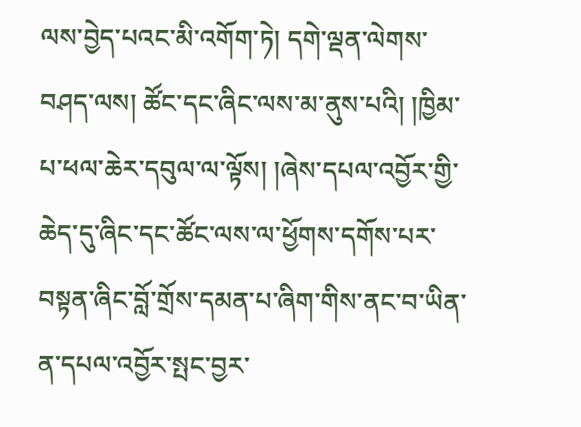ལས་བྱེད་པའང་མི་འགོག་ཏེ། དགེ་ལྡན་ལེགས་བཤད་ལས། ཚོང་དང་ཞིང་ལས་མ་ནུས་པའི། །ཁྱིམ་པ་ཕལ་ཆེར་དབུལ་ལ་ལྟོས། །ཞེས་དཔལ་འབྱོར་གྱི་ཆེད་དུ་ཞིང་དང་ཚོང་ལས་ལ་ཕྱོགས་དགོས་པར་བསྟན་ཞིང་བློ་གྲོས་དམན་པ་ཞིག་གིས་ནང་བ་ཡིན་ན་དཔལ་འབྱོར་སྤང་བྱར་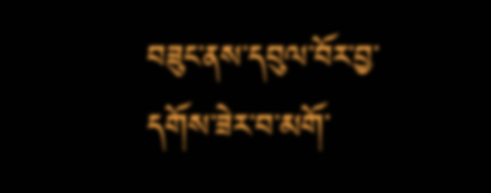བཟུང་ནས་དབུལ་བོར་བྱ་དགོས་ཟེར་བ་མགོ་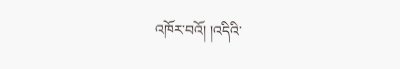འཁོར་བའོ། །འདིའི་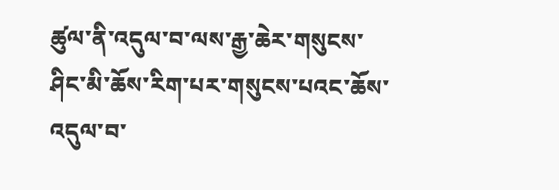ཚུལ་ནི་འདུལ་བ་ལས་རྒྱ་ཆེར་གསུངས་ཤིང་མི་ཆོས་རིག་པར་གསུངས་པའང་ཆོས་འདུལ་བ་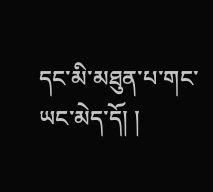དང་མི་མཐུན་པ་གང་ཡང་མེད་དོ། །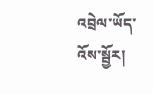འབྲེལ་ཡོད་འོས་སྦྱོར།